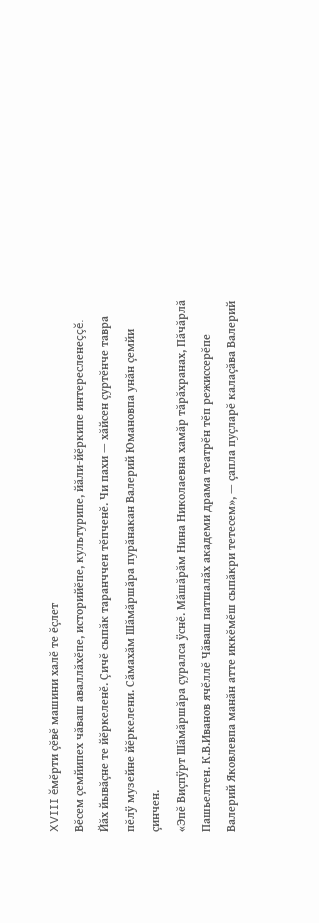XVIII ĕмĕрти çĕвĕ машини халĕ те ĕçлет
Вĕсем çемйипех чăваш аваллăхĕпе, историйĕпе, культурипе, йăли-йĕркипе интересленеççĕ. Йăх йывăçне те йĕркеленĕ. Çичĕ сыпăк таранччен тĕпченĕ. Чи пахи — хăйсен çуртĕнче тавра пĕлÿ музейне йĕркелени. Сăмахăм Шăмăршăра пурăнакан Валерий Юмановпа унăн çемйи çинчен.
«Эпĕ Виçпÿрт Шăмăршăра çуралса ÿснĕ. Мăшăрăм Нина Николаевна хамăр тăрăхранах, Пăчăрлă Пашьелтен. К.В.Иванов ячĕллĕ Чăваш патшалăх академи драма театрĕн тĕп режиссерĕпе Валерий Яковлевпа манăн атте иккĕмĕш сыпăкри тетесем», — çапла пуçларĕ калаçăва Валерий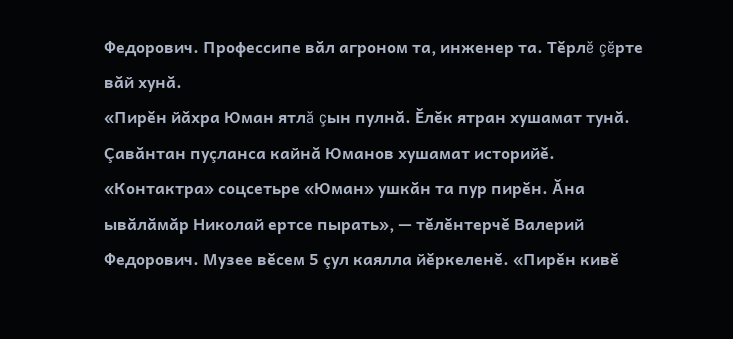Федорович. Профессипе вăл агроном та, инженер та. Тĕрлĕ çĕрте вăй хунă.
«Пирĕн йăхра Юман ятлă çын пулнă. Ĕлĕк ятран хушамат тунă. Çавăнтан пуçланса кайнă Юманов хушамат историйĕ. «Контактра» соцсетьре «Юман» ушкăн та пур пирĕн. Ăна ывăлăмăр Николай ертсе пырать», — тĕлĕнтерчĕ Валерий Федорович. Музее вĕсем 5 çул каялла йĕркеленĕ. «Пирĕн кивĕ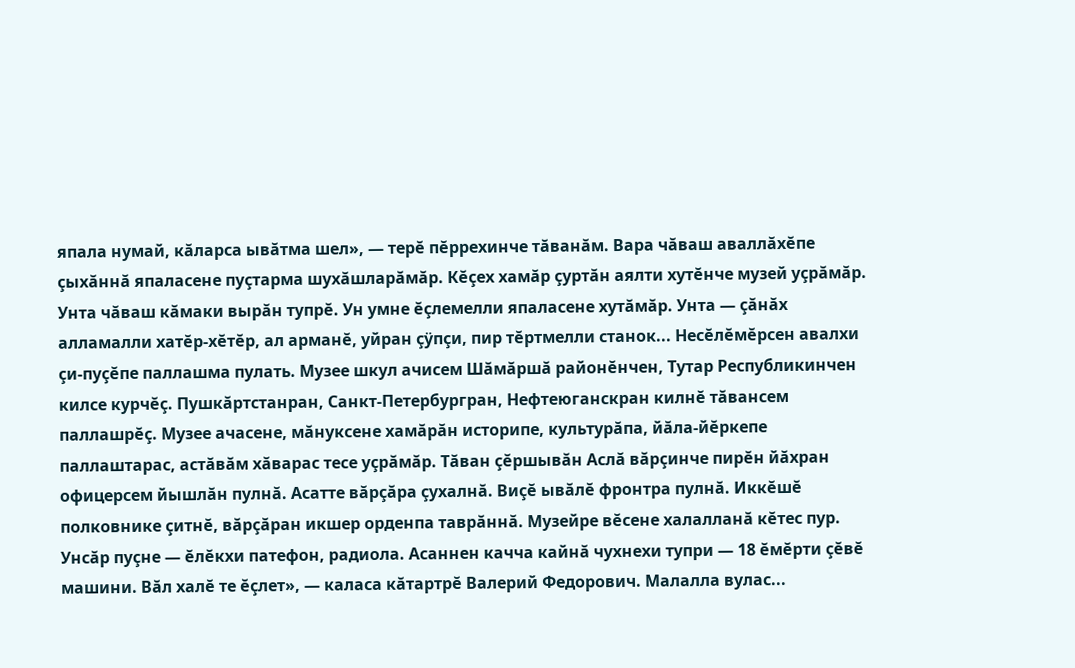япала нумай, кăларса ывăтма шел», — терĕ пĕррехинче тăванăм. Вара чăваш аваллăхĕпе çыхăннă япаласене пуçтарма шухăшларăмăр. Кĕçех хамăр çуртăн аялти хутĕнче музей уçрăмăр. Унта чăваш кăмаки вырăн тупрĕ. Ун умне ĕçлемелли япаласене хутăмăр. Унта — çăнăх алламалли хатĕр-хĕтĕр, ал арманĕ, уйран çÿпçи, пир тĕртмелли станок... Несĕлĕмĕрсен авалхи çи-пуçĕпе паллашма пулать. Музее шкул ачисем Шăмăршă районĕнчен, Тутар Республикинчен килсе курчĕç. Пушкăртстанран, Санкт-Петербургран, Нефтеюганскран килнĕ тăвансем паллашрĕç. Музее ачасене, мăнуксене хамăрăн историпе, культурăпа, йăла-йĕркепе паллаштарас, астăвăм хăварас тесе уçрăмăр. Тăван çĕршывăн Аслă вăрçинче пирĕн йăхран офицерсем йышлăн пулнă. Асатте вăрçăра çухалнă. Виçĕ ывăлĕ фронтра пулнă. Иккĕшĕ полковнике çитнĕ, вăрçăран икшер орденпа таврăннă. Музейре вĕсене халалланă кĕтес пур. Унсăр пуçне — ĕлĕкхи патефон, радиола. Асаннен качча кайнă чухнехи тупри — 18 ĕмĕрти çĕвĕ машини. Вăл халĕ те ĕçлет», — каласа кăтартрĕ Валерий Федорович. Малалла вулас...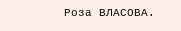Роза ВЛАСОВА.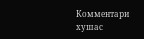Комментари хушас